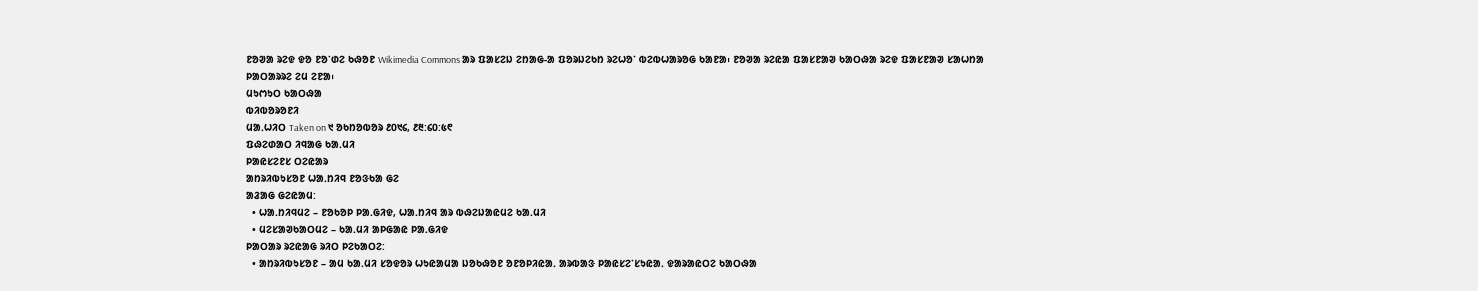ᱱᱚᱣᱟ ᱨᱮᱫ ᱫᱚ ᱱᱚᱸᱰᱮ ᱠᱷᱚᱱ Wikimedia Commons ᱟᱨ ᱯᱟᱥᱮᱡ ᱮᱴᱟᱜ-ᱟ ᱯᱚᱨᱡᱮᱠᱴ ᱨᱮᱦᱚᱸ ᱵᱮᱵᱦᱟᱨᱚᱜ ᱠᱟᱱᱟ᱾ ᱱᱚᱣᱟ ᱨᱮᱭᱟ ᱯᱟᱥᱱᱟᱣ ᱠᱟᱛᱷᱟ ᱨᱮᱫ ᱯᱟᱥᱱᱟᱣ ᱥᱟᱦᱴᱟ ᱞᱟᱛᱟᱨᱨᱮ ᱮᱢ ᱮᱱᱟ᱾
ᱢᱩᱬᱩᱛ ᱠᱟᱛᱷᱟ
ᱵᱤᱵᱚᱨᱚᱱᱤ
ᱢᱟᱹᱦᱤᱛ Taken on ᱑ ᱚᱠᱴᱚᱵᱚᱨ ᱒᱐᱑᱔, ᱒᱓:᱔᱐:᱕᱖
ᱯᱷᱮᱰᱟᱛ ᱤᱧᱟᱜ ᱠᱟᱹᱢᱤ
ᱞᱟᱭᱥᱮᱱᱥ ᱛᱮᱭᱟᱨ
ᱟᱴᱨᱤᱵᱩᱥᱚᱱ ᱦᱟᱹᱴᱤᱧ ᱱᱚᱝᱠᱟ ᱜᱮ
ᱟᱲᱟᱜ ᱜᱮᱭᱟᱢ:
  • ᱦᱟᱹᱴᱤᱧᱢᱮ – ᱱᱚᱠᱚᱞ ᱞᱟᱹᱜᱤᱫ, ᱦᱟᱹᱴᱤᱧ ᱟᱨ ᱵᱷᱮᱡᱟᱭᱢᱮ ᱠᱟᱹᱢᱤ
  • ᱢᱮᱥᱟᱣᱠᱟᱛᱢᱮ – ᱠᱟᱹᱢᱤ ᱟᱞᱜᱟᱭ ᱞᱟᱹᱜᱤᱫ
ᱞᱟᱛᱟᱨ ᱨᱮᱭᱟᱜ ᱨᱤᱛ ᱞᱮᱠᱟᱛᱮ:
  • ᱟᱴᱨᱤᱵᱩᱥᱚᱱ – ᱟᱢ ᱠᱟᱹᱢᱤ ᱥᱚᱫᱚᱨ ᱦᱩᱭᱟᱢᱟ ᱡᱚᱠᱷᱚᱱ ᱚᱱᱚᱞᱤᱭᱟᱹ ᱟᱨᱵᱟᱝ ᱞᱟᱭᱥᱮᱸᱥᱩᱭᱟᱹ ᱫᱟᱨᱟᱭᱛᱮ ᱠᱟᱛᱷᱟ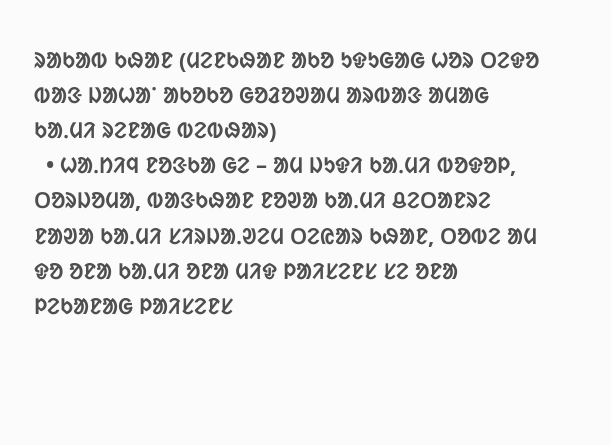ᱨᱟᱠᱟᱵ ᱠᱷᱟᱱ (ᱢᱮᱱᱠᱷᱟᱱ ᱟᱠᱚ ᱩᱫᱩᱜᱟᱜ ᱦᱚᱨ ᱛᱮᱫᱚ ᱵᱟᱝ ᱡᱟᱦᱟᱸ ᱟᱠᱚᱠᱚ ᱜᱚᱲᱚᱣᱟᱢ ᱟᱨᱵᱟᱝ ᱟᱢᱟᱜ ᱠᱟᱹᱢᱤ ᱨᱮᱱᱟᱜ ᱵᱮᱵᱷᱟᱨ)
  • ᱦᱟᱹᱴᱤᱧ ᱱᱚᱝᱠᱟ ᱜᱮ – ᱟᱢ ᱡᱩᱫᱤ ᱠᱟᱹᱢᱤ ᱵᱚᱫᱚᱞ, ᱛᱚᱨᱡᱚᱢᱟ, ᱵᱟᱝᱠᱷᱟᱱ ᱱᱚᱣᱟ ᱠᱟᱹᱢᱤ ᱪᱮᱛᱟᱱᱨᱮ ᱱᱟᱣᱟ ᱠᱟᱹᱢᱤ ᱥᱤᱨᱡᱟᱹᱣᱮᱢ ᱛᱮᱭᱟᱨ ᱠᱷᱟᱱ, ᱛᱚᱵᱮ ᱟᱢ ᱫᱚ ᱚᱱᱟ ᱠᱟᱹᱢᱤ ᱚᱱᱟ ᱢᱤᱫ ᱞᱟᱤᱥᱮᱱᱥ ᱥᱮ ᱚᱱᱟ ᱞᱮᱠᱟᱱᱟᱜ ᱞᱟᱤᱥᱮᱱᱥ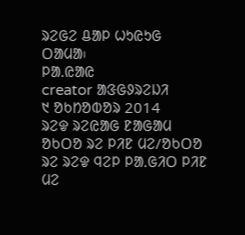ᱨᱮᱜᱮ ᱪᱟᱞ ᱦᱩᱭᱩᱜ ᱛᱟᱢᱟ᱾
ᱞᱟ.ᱭᱟᱭ
creator ᱟᱝᱜᱽᱨᱮᱡᱤ
᱑ ᱚᱠᱴᱚᱵᱚᱨ 2014
ᱨᱮᱫ ᱨᱮᱭᱟᱜ ᱱᱟᱜᱟᱢ
ᱚᱠᱛᱚ ᱨᱮ ᱞᱤᱱ ᱢᱮ/ᱚᱠᱛᱚ ᱨᱮ ᱨᱮᱫ ᱧᱮᱞ ᱞᱟᱹᱜᱤᱛ ᱞᱤᱱ ᱢᱮ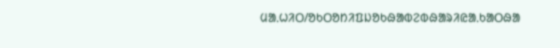ᱢᱟᱹᱦᱤᱛ/ᱚᱠᱛᱚᱴᱤᱯᱡᱚᱠᱷᱟᱵᱮᱵᱷᱟᱨᱤᱭᱟᱹᱠᱟᱛᱷᱟ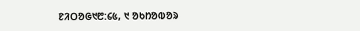ᱱᱤᱛᱚᱜ᱑᱘:᱔᱕, ᱑ ᱚᱠᱴᱚᱵᱚᱨ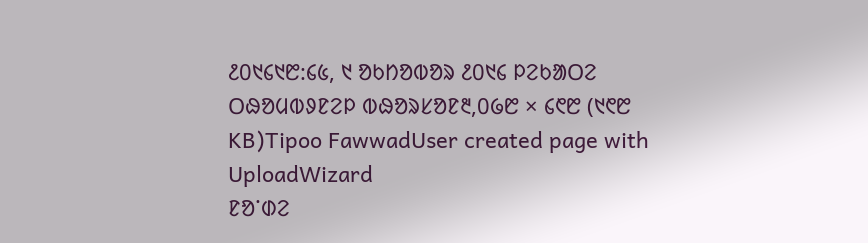᱒᱐᱑᱔᱑᱘:᱔᱕, ᱑ ᱚᱠᱴᱚᱵᱚᱨ ᱒᱐᱑᱔ ᱞᱮᱠᱟᱛᱮ ᱛᱷᱚᱢᱵᱽᱱᱮᱞ ᱵᱷᱚᱨᱥᱚᱱ᱓,᱐᱙᱘ × ᱔᱖᱘ (᱑᱖᱘ KB)Tipoo FawwadUser created page with UploadWizard
ᱱᱚᱸᱰᱮ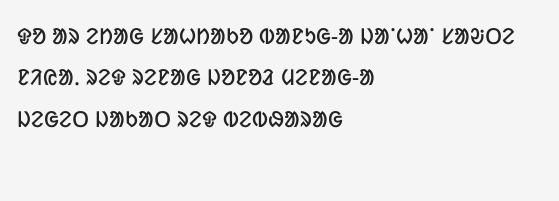ᱫᱚ ᱟᱨ ᱮᱴᱟᱜ ᱥᱟᱦᱴᱟᱠᱚ ᱵᱟᱱᱩᱜ-ᱟ ᱡᱟᱸᱦᱟᱸ ᱥᱟᱶᱛᱮ ᱱᱤᱭᱟᱹ ᱨᱮᱫ ᱨᱮᱱᱟᱜ ᱡᱚᱱᱚᱲ ᱢᱮᱱᱟᱜ-ᱟ
ᱡᱮᱜᱮᱛ ᱡᱟᱠᱟᱛ ᱨᱮᱫ ᱵᱮᱵᱷᱟᱨᱟᱜ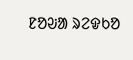ᱱᱚᱶᱟ ᱨᱮᱫᱠᱚ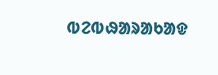ᱵᱮᱵᱷᱟᱨᱟᱠᱟᱫ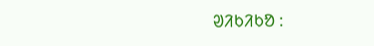ᱣᱤᱠᱤᱠᱚ :